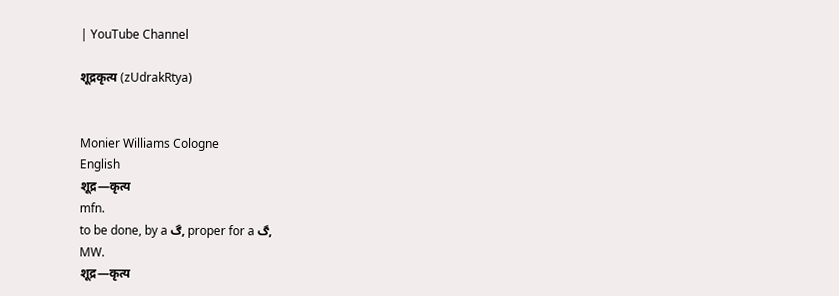| YouTube Channel

शूद्रकृत्य (zUdrakRtya)


Monier Williams Cologne
English
शूद्र—कृत्य
mfn.
to be done, by a ڰ, proper for a ڰ,
MW.
शूद्र—कृत्य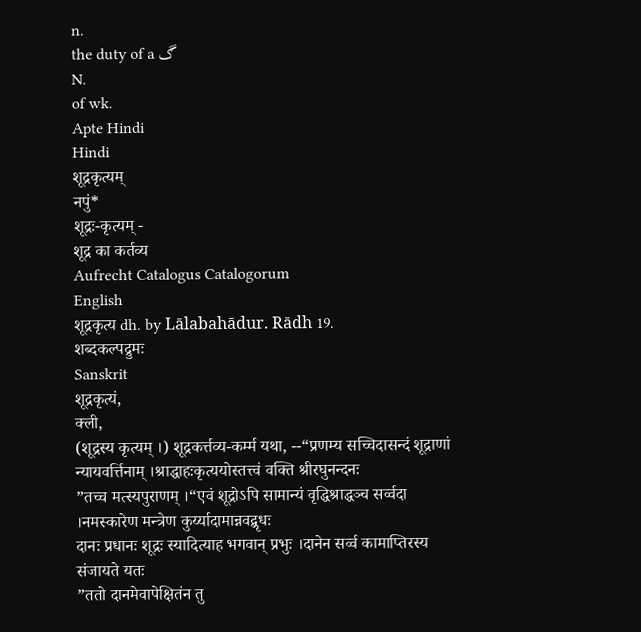n.
the duty of a ڰ
N.
of wk.
Apte Hindi
Hindi
शूद्रकृत्यम्
नपुं*
शूद्रः-कृत्यम् -
शूद्र का कर्तव्य
Aufrecht Catalogus Catalogorum
English
शूद्रकृत्य dh. by Lālabahādur. Rādh 19.
शब्दकल्पद्रुमः
Sanskrit
शूद्रकृत्यं,
क्ली,
(शूद्रस्य कृत्यम् ।) शूद्रकर्त्तव्य-कर्म्म यथा, --“प्रणम्य सच्चिदासन्दं शूद्राणां न्यायवर्त्तिनाम् ।श्राद्धाहःकृत्ययोस्तत्त्वं वक्ति श्रीरघुनन्दनः
”तच्च मत्स्यपुराणम् ।“एवं शूद्रोऽपि सामान्यं वृद्धिश्राद्धञ्च सर्व्वदा ।नमस्कारेण मन्त्रेण कुर्य्यादामान्नवद्बृधः
दानः प्रधानः शूद्रः स्यादित्याह भगवान् प्रभुः ।दानेन सर्व्व कामाप्तिरस्य संजायते यतः
”ततो दानमेवापेक्षितंन तु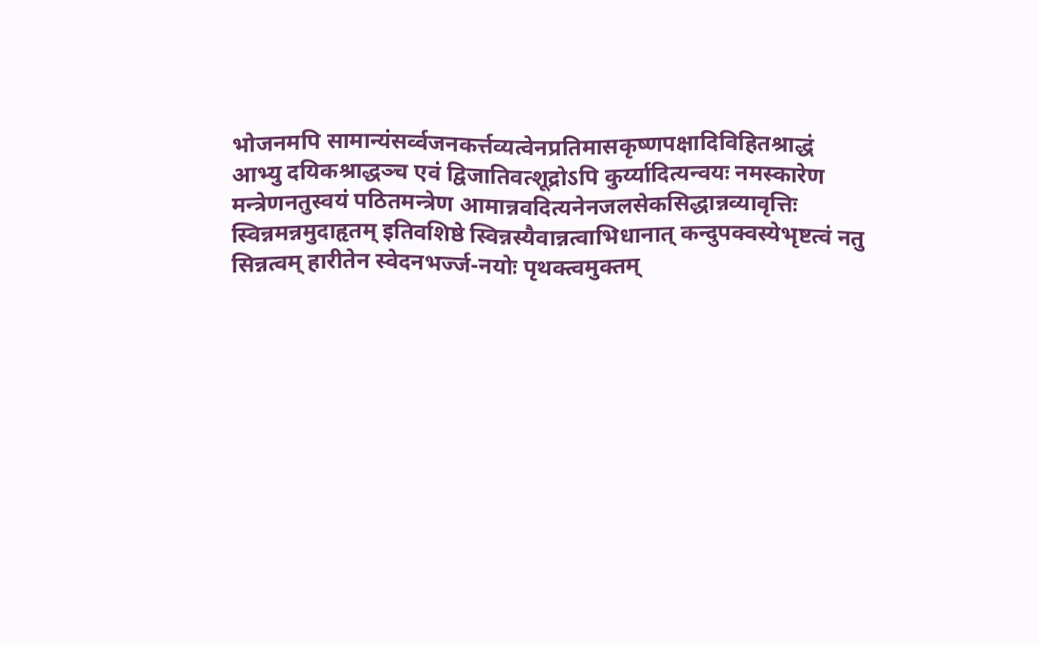भोजनमपि सामान्यंसर्व्वजनकर्त्तव्यत्वेनप्रतिमासकृष्णपक्षादिविहितश्राद्धं आभ्यु दयिकश्राद्धञ्च एवं द्विजातिवत्शूद्रोऽपि कुर्य्यादित्यन्वयः नमस्कारेण मन्त्रेणनतुस्वयं पठितमन्त्रेण आमान्नवदित्यनेनजलसेकसिद्धान्नव्यावृत्तिः स्विन्नमन्नमुदाहृतम् इतिवशिष्ठे स्विन्नस्यैवान्नत्वाभिधानात् कन्दुपक्वस्येभृष्टत्वं नतु सिन्नत्वम् हारीतेन स्वेदनभर्ज्ज-नयोः पृथक्त्वमुक्तम्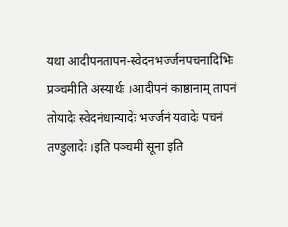यथा आदीपनतापन-स्वेदनभर्ज्जनपचनादिभिः प्रञ्चमीति अस्यार्थः ।आदीपनं काष्ठानाम् तापनं तोयादेः स्वेदनंधान्यादेः भर्ज्जनं यवादेः पचनं तण्डुलादेः ।इति पञ्चमी सूना इति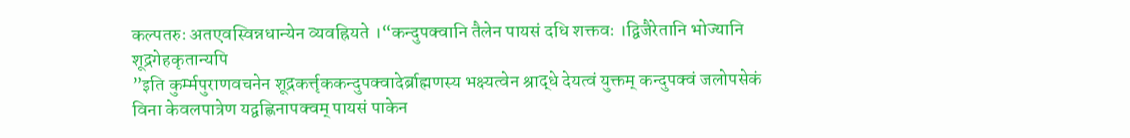कल्पतरुः अतएवस्विन्नधान्येन व्यवह्रियते ।“कन्दुपक्वानि तैलेन पायसं दधि शक्तवः ।द्विजैरेतानि भोज्यानि शूद्रगेहकृतान्यपि
”इति कुर्म्मपुराणवचनेन शूद्रकर्त्तृककन्दुपक्वादेर्ब्राह्मणस्य भक्ष्यत्वेन श्राद्धे देयत्वं युक्तम् कन्दुपक्वं जलोपसेकं विना केवलपात्रेण यद्वह्णिनापक्वम् पायसं पाकेन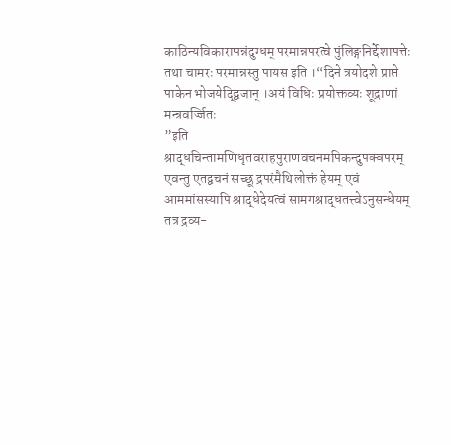काठिन्यविकारापन्नंदुग्धम् परमान्नपरत्वे पुंलिङ्गनिर्द्देशापत्तेः
तथा चामरः परमान्नस्तु पायस इति ।“दिने त्रयोदशे प्राप्ते पाकेन भोजयेद्द्विजान् ।अयं विधिः प्रयोक्तव्यः शूद्राणां मन्त्रवर्ज्जितः
”इति श्राद्धचिन्तामणिधृतवराहपुराणवचनमपिकन्दुपक्वपरम् एवन्तु एतद्वचनं सच्छू द्रपरंमैथिलोक्तं हेयम् एवं आममांसस्यापि श्राद्धेदेयत्वं सामगश्राद्धतत्त्वेऽनुसन्धेयम् तत्र द्रव्य-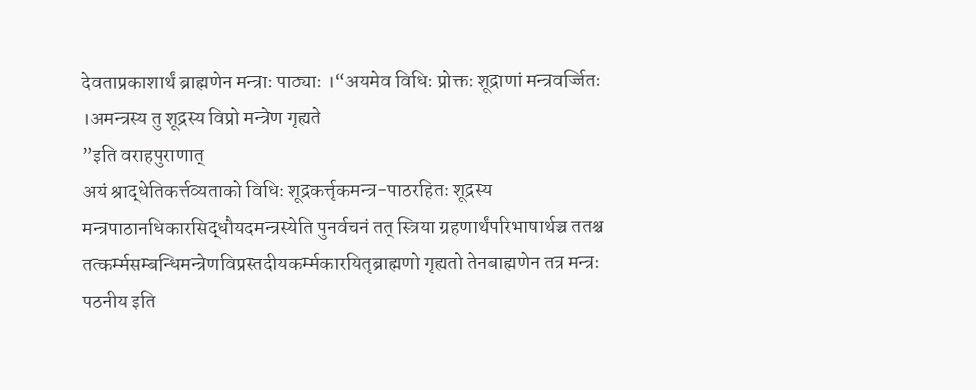देवताप्रकाशार्थं ब्राह्मणेन मन्त्राः पाठ्याः ।“अयमेव विधिः प्रोक्तः शूद्राणां मन्त्रवर्ज्जितः ।अमन्त्रस्य तु शूद्रस्य विप्रो मन्त्रेण गृह्यते
”इति वराहपुराणात्
अयं श्राद्धेतिकर्त्तव्यताको विधिः शूद्रकर्त्तृकमन्त्र-पाठरहितः शूद्रस्य मन्त्रपाठानधिकारसिद्धौयदमन्त्रस्येति पुनर्वचनं तत् स्त्रिया ग्रहणार्थंपरिभाषार्थञ्च ततश्च तत्कर्म्मसम्बन्धिमन्त्रेणविप्रस्तदीयकर्म्मकारयितृब्राह्मणो गृह्यतो तेनबाह्मणेन तत्र मन्त्रः पठनीय इति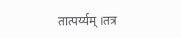तात्पर्य्यम् ।तत्र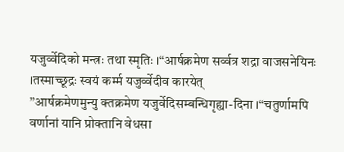यजुर्व्वेदिको मन्त्रः तथा स्मृतिः ।“आर्षक्रमेण सर्व्वत्र शद्रा वाजसनेयिनः ।तस्माच्छूद्रः स्वयं कर्म्म यजुर्व्वेदीव कारयेत्
”आर्षक्रमेणमुन्यु क्तक्रमेण यजुर्वेदिसम्बन्धिगृह्या-दिना ।“चतुर्णामपि वर्णानां यानि प्रोक्तानि वेधसा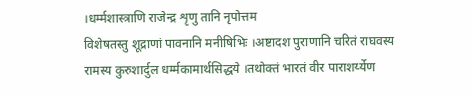।धर्म्मशास्त्राणि राजेन्द्र शृणु तानि नृपोत्तम
विशेषतस्तु शूद्राणां पावनानि मनीषिभिः ।अष्टादश पुराणानि चरितं राघवस्य
रामस्य कुरुशार्दुल धर्म्मकामार्थसिद्धये ।तथोक्तं भारतं वीर पाराशर्य्येण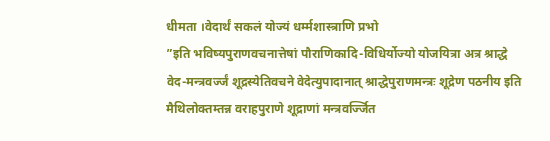धीमता ।वेदार्थं सकलं योज्यं धर्म्मशास्त्राणि प्रभो
”इति भविष्यपुराणवचनात्तेषां पौराणिकादि-विधिर्योज्यो योजयित्रा अत्र श्राद्धे वेद-मन्त्रवर्ज्जं शूद्रस्येतिवचने वेदेत्युपादानात् श्राद्धेपुराणमन्त्रः शूद्रेण पठनीय इति मैथिलोक्तम्तन्न वराहपुराणे शूद्राणां मन्त्रवर्ज्जित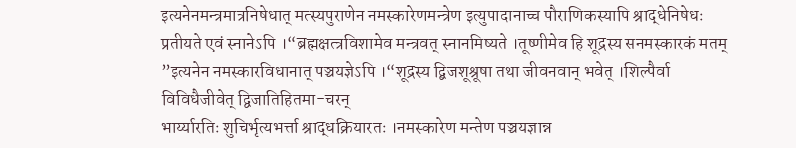इत्यनेनमन्त्रमात्रनिषेधात् मत्स्यपुराणेन नमस्कारेणमन्त्रेण इत्युपादानाच्च पौराणिकस्यापि श्राद्धेनिषेधः प्रतीयते एवं स्नानेऽपि ।“ब्रह्मक्षत्त्रविशामेव मन्त्रवत् स्नानमिष्यते ।तूष्णीमेव हि शूद्रस्य सनमस्कारकं मतम्
”इत्यनेन नमस्कारविधानात् पञ्चयज्ञेऽपि ।“शूद्रस्य द्बिजशूश्रूषा तथा जीवनवान् भवेत् ।शिल्पैर्वा विविधैजीवेत् द्विजातिहितमा-चरन्
भार्य्यारतिः शुचिर्भृत्यभर्त्ता श्राद्धक्रियारतः ।नमस्कारेण मन्तेण पञ्चयज्ञान्न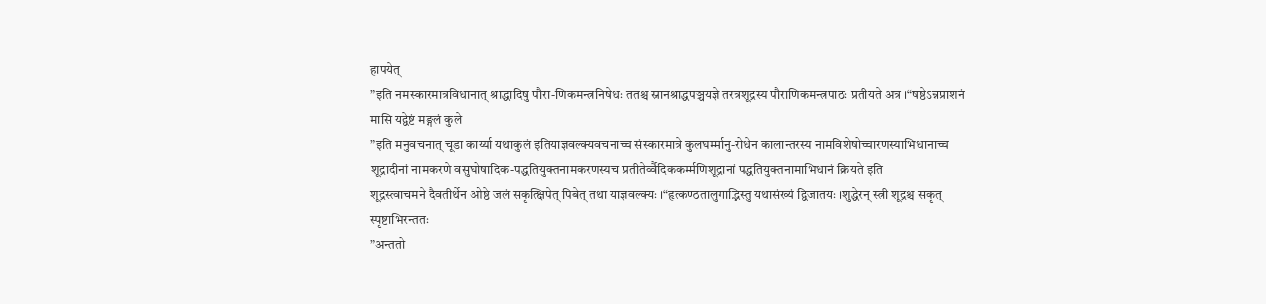हापयेत्
”इति नमस्कारमात्रविधानात् श्राद्धादिषु पौरा-णिकमन्त्रनिषेधः ततश्च स्नानश्राद्धपञ्चयज्ञे तरत्रशूद्रस्य पौराणिकमन्त्रपाठः प्रतीयते अत्र ।“षष्ठेऽन्नप्राशनं मासि यद्वेष्टं मङ्गलं कुले
”इति मनुवचनात् चूडा कार्य्या यथाकुलं इतियाज्ञवल्क्यवचनाच्च संस्कारमात्रे कुलघर्म्मानु-रोधेन कालान्तरस्य नामविशेषोच्चारणस्याभिधानाच्च शूद्रादीनां नामकरणे वसुघोषादिक-पद्धतियुक्तनामकरणस्यच प्रतीतेर्व्वैदिककर्म्मणिशूद्रानां पद्धतियुक्तनामाभिधानं क्रियते इति
शूद्रस्त्वाचमने दैवतीर्थेन ओष्ठे जलं सकृत्क्षिपेत् पिबेत् तथा याज्ञवल्क्यः ।“हृत्कण्ठतालुगाद्भिस्तु यथासंख्यं द्विजातयः ।शुद्धेरन् स्त्री शूद्रश्च सकृत् स्पृष्टाभिरन्ततः
”अन्ततो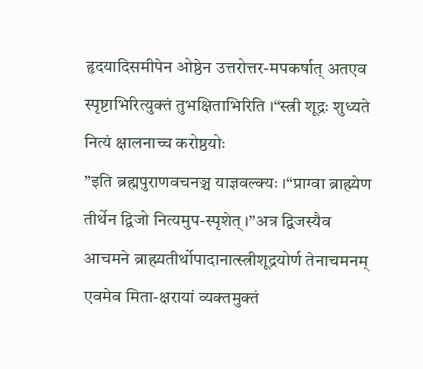हृदयादिसमीपेन ओष्ठेन उत्तरोत्तर-मपकर्षात् अतएव स्पृष्टाभिरित्युक्तं तुभक्षिताभिरिति ।“स्त्री शूद्रः शुध्यते नित्यं क्षालनाच्च करोष्ठयोः
”इति ब्रह्मपुराणवचनञ्च याज्ञवल्क्यः ।“प्राग्वा ब्राह्म्येण तीर्थेन द्विजो नित्यमुप-स्पृशेत् ।”अत्र द्विजस्यैव आचमने ब्राह्म्यतीर्थोपादानात्स्त्रीशूद्रयोर्ण तेनाचमनम् एवमेव मिता-क्षरायां व्यक्तमुक्तं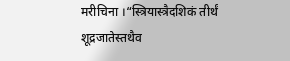मरीचिना ।“स्त्रियास्त्रैदशिकं तीर्थं शूद्रजातेस्तथैव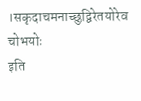।सकृदाचमनाच्छुद्विरेतयोरेव चोभयोः
इति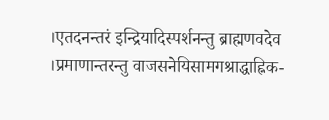।एतदनन्तरं इन्द्रियादिस्पर्शनन्तु ब्राह्मणवदेव ।प्रमाणान्तरन्तु वाजसनेयिसामगश्राद्धाह्निक-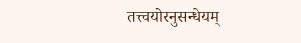तत्त्वयोरनुसन्धेयम्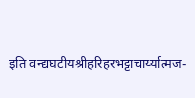इति वन्द्यघटीयश्रीहरिहरभट्टाचार्य्यात्मज-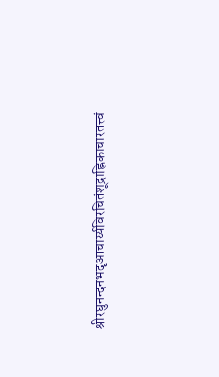श्रीरघुनन्दनभदृआचार्य्यविरचितंशूद्राह्निकाचारतत्त्वं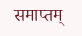समाप्तम्